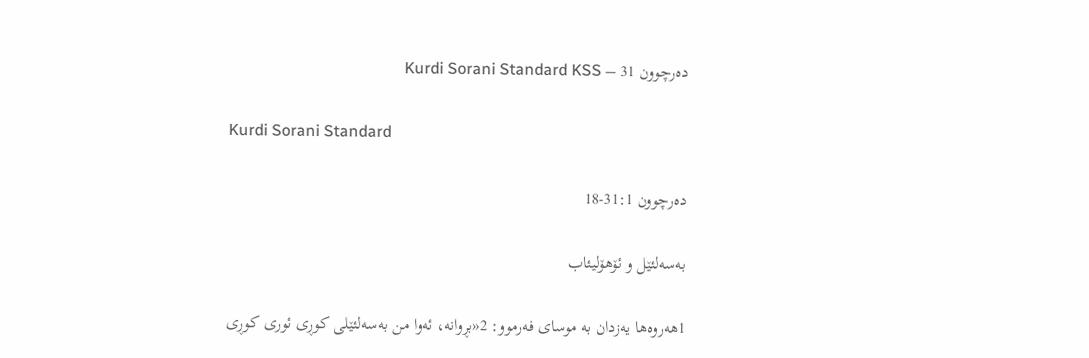دەرچوون 31 – Kurdi Sorani Standard KSS

Kurdi Sorani Standard

دەرچوون 31:1-18

بەسەلئێل و ئۆهۆلیئاب

1هەروەها یەزدان بە موسای فەرموو: 2«بڕوانە، ئەوا من بەسەلئێلی کوڕی ئوری کوڕی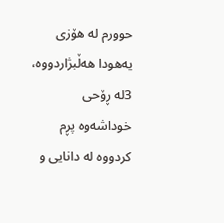حوورم لە هۆزی یەهودا هەڵبژاردووە، 3لە ڕۆحی خوداشەوە پڕم کردووە لە دانایی و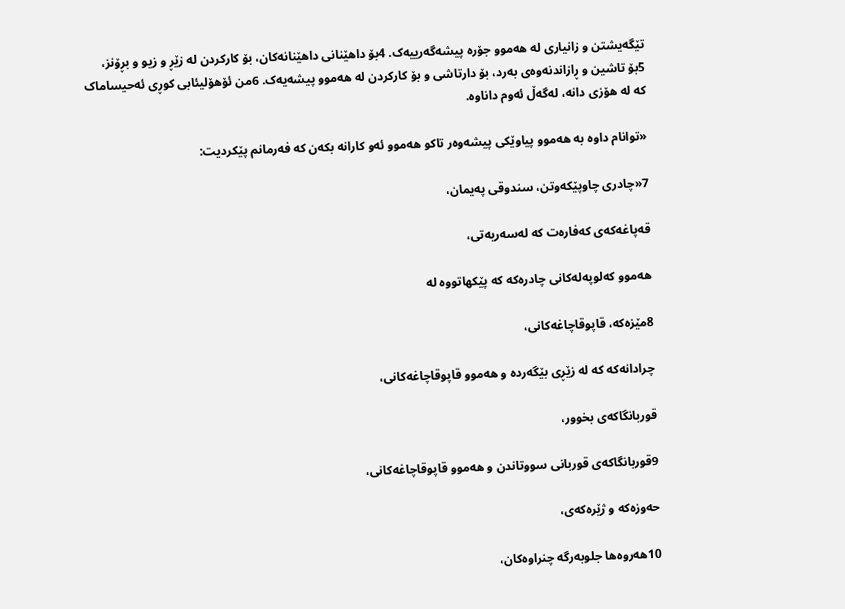تێگەیشتن و زانیاری لە هەموو جۆرە پیشەگەرییەک. 4بۆ داهێنانی داهێنانەکان، بۆ کارکردن لە زێڕ و زیو و بڕۆنز، 5بۆ تاشین و ڕازاندنەوەی بەرد، بۆ دارتاشی و بۆ کارکردن لە هەموو پیشەیەک. 6من ئۆهۆلیئابی کوڕی ئەحیساماک کە لە هۆزی دانە، لەگەڵ ئەوم داناوە.

«توانام داوە بە هەموو پیاوێکی پیشەوەر تاکو هەموو ئەو کارانە بکەن کە فەرمانم پێکردیت:

7«چادری چاوپێکەوتن، سندوقی پەیمان،

قەپاغەکەی کەفارەت کە لەسەریەتی،

هەموو کەلوپەلەکانی چادرەکە کە پێکهاتووە لە

8مێزەکە، قاپوقاچاغەکانی،

چرادانەکە کە لە زێڕی بێگەردە و هەموو قاپوقاچاغەکانی،

قوربانگاکەی بخوور،

9قوربانگاکەی قوربانی سووتاندن و هەموو قاپوقاچاغەکانی،

حەوزەکە و ژێرەکەی،

10هەروەها جلوبەرگە چنراوەکان،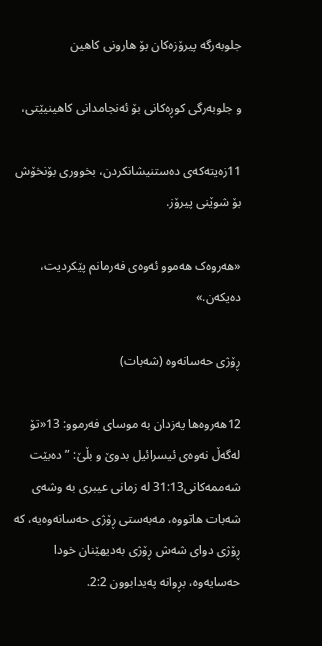جلوبەرگە پیرۆزەکان بۆ هارونی کاهین

و جلوبەرگی کوڕەکانی بۆ ئەنجامدانی کاهینیێتی،

11زەیتەکەی دەستنیشانکردن، بخووری بۆنخۆش بۆ شوێنی پیرۆز.

«هەروەک هەموو ئەوەی فەرمانم پێکردیت، دەیکەن.»

ڕۆژی حەسانەوە (شەبات)

12هەروەها یەزدان بە موسای فەرموو: 13«تۆ لەگەڵ نەوەی ئیسرائیل بدوێ و بڵێ: ”دەبێت شەممەکانی31:13 لە زمانی عیبری بە وشەی شەبات هاتووە، مەبەستی ڕۆژی حەسانەوەیە، کە ڕۆژی دوای شەش ڕۆژی بەدیهێنان خودا حەسایەوە، بڕوانە پەیدابوون 2:2.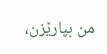من بپارێزن،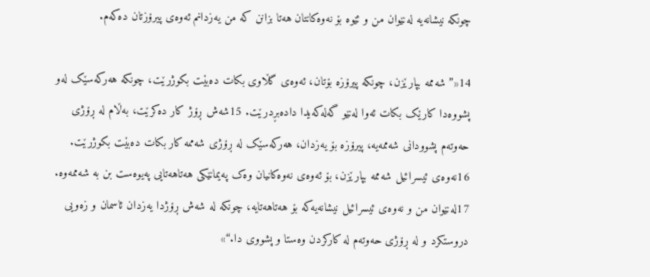چونکە نیشانەیە لەنێوان من و ئێوە بۆ نەوەکانتان هەتا بزانن کە من یەزدانم ئەوەی پیرۆزتان دەکەم.

14«”شەممە بپارێزن، چونکە پیرۆزە بۆتان، ئەوەی گڵاوی بکات دەبێت بکوژرێت، چونکە هەرکەسێک لەو پشووەدا کارێک بکات ئەوا لەنێو گەلەکەیدا دادەبڕدرێت. 15شەش ڕۆژ کار دەکرێت، بەڵام لە ڕۆژی حەوتەم پشوودانی شەممەیە، پیرۆزە بۆ یەزدان، هەرکەسێک لە ڕۆژی شەممە کار بکات دەبێت بکوژرێت. 16نەوەی ئیسرائیل شەممە بپارێزن، بۆ ئەوەی نەوەکانیان وەک پەیمانێکی هەتاهەتایی پەیوەست بن بە شەممەوە. 17لەنێوان من و نەوەی ئیسرائیل نیشانەیەکە بۆ هەتاهەتایە، چونکە لە شەش ڕۆژدا یەزدان ئاسمان و زەویی دروستکرد و لە ڕۆژی حەوتەم لە کارکردن وەستا و پشووی دا.“»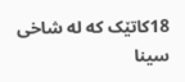18کاتێک کە لە شاخی سینا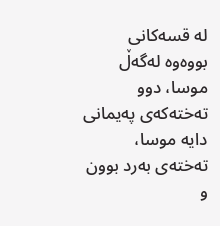لە قسەکانی بووەوە لەگەڵ موسا، دوو تەختەکەی پەیمانی دایە موسا، تەختەی بەرد بوون و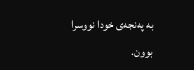بە پەنجەی خودا نووسرا بوون.